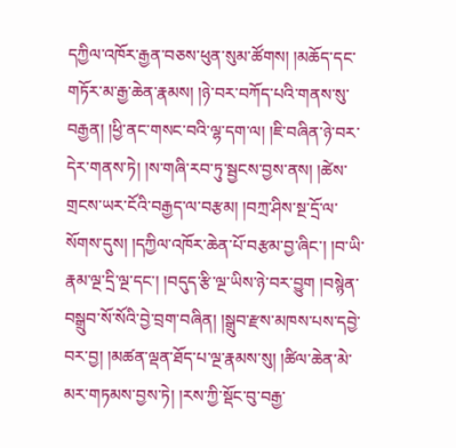དཀྱིལ་འཁོར་རྒྱན་བཅས་ཕུན་སུམ་ཚོགས། །མཆོད་དང་གཏོར་མ་རྒྱ་ཆེན་རྣམས། །ཉེ་བར་བཀོད་པའི་གནས་སུ་བརྒྱན། །ཕྱི་ནང་གསང་བའི་ལྷ་དག་ལ། །ཇི་བཞིན་ཉེ་བར་དེར་གནས་ཏེ། །ས་གཞི་རབ་ཏུ་སྦྱངས་བྱས་ནས། །ཚེས་གྲངས་ཡར་ངོའི་བརྒྱད་ལ་བརྩམ། །བཀྲ་ཤིས་སྔ་དྲོ་ལ་སོགས་དུས། །དཀྱིལ་འཁོར་ཆེན་པོ་བརྩམ་བྱ་ཞིང་། །བ་ཡི་རྣམ་ལྔ་དྲི་ལྔ་དང་། །བདུད་རྩི་ལྔ་ཡིས་ཉེ་བར་བྱུག །བསྙེན་བསྒྲུབ་སོ་སོའི་བྱེ་བྲག་བཞིན། །སྒྲུབ་རྫས་མཁས་པས་དབྱེ་བར་བྱ། །མཚན་ལྡན་ཐོད་པ་ལྔ་རྣམས་སུ། །ཚིལ་ཆེན་མེ་མར་གཏམས་བྱས་ཏེ། །རས་ཀྱི་སྡོང་བུ་བརྒྱ་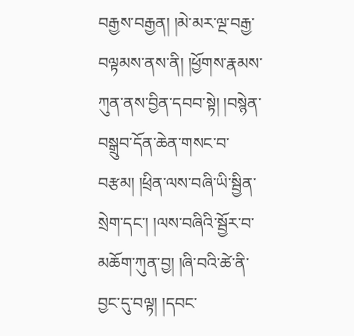བརྒྱས་བརྒྱན། །མེ་མར་ལྔ་བརྒྱ་བལྟམས་ནས་ནི། །ཕྱོགས་རྣམས་ཀུན་ནས་བྱིན་དབབ་སྟེ། །བསྙེན་བསྒྲུབ་དོན་ཆེན་གསང་བ་བརྩམ། །ཕྲིན་ལས་བཞི་ཡི་སྦྱིན་སྲེག་དང་། །ལས་བཞིའི་སྦྱོར་བ་མཆོག་ཀུན་བྱ། །ཞི་བའི་ཚེ་ནི་བྱང་དུ་བལྟ། །དབང་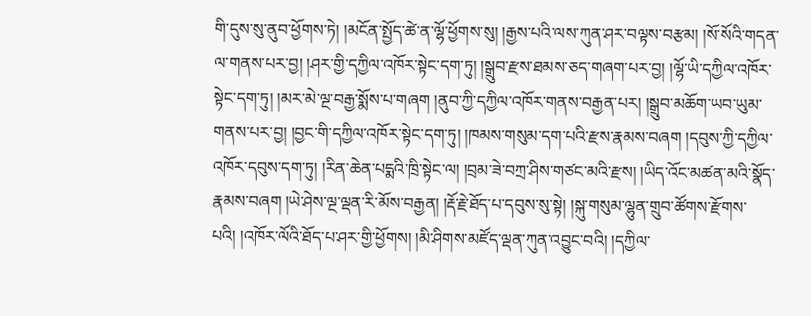གི་དུས་སུ་ནུབ་ཕྱོགས་ཏེ། །མངོན་སྤྱོད་ཚེ་ན་ལྷོ་ཕྱོགས་སུ། །རྒྱས་པའི་ལས་ཀུན་ཤར་བལྟས་བརྩམ། །སོ་སོའི་གདན་ལ་གནས་པར་བྱ། །ཤར་གྱི་དཀྱིལ་འཁོར་སྟེང་དག་ཏུ། །སྒྲུབ་རྫས་ཐམས་ཅད་གཞག་པར་བྱ། །ལྷོ་ཡི་དཀྱིལ་འཁོར་སྟེང་དག་ཏུ། །མར་མེ་ལྔ་བརྒྱ་སྨོས་པ་གཞག །ནུབ་ཀྱི་དཀྱིལ་འཁོར་གནས་བརྒྱན་པར། །སྒྲུབ་མཆོག་ཡབ་ཡུམ་གནས་པར་བྱ། །བྱང་གི་དཀྱིལ་འཁོར་སྟེང་དག་ཏུ། །ཁམས་གསུམ་དག་པའི་རྫས་རྣམས་བཞག །དབུས་ཀྱི་དཀྱིལ་འཁོར་དབུས་དག་ཏུ། །རིན་ཆེན་པདྨའི་ཁྲི་སྟེང་ལ། །བྲམ་ཟེ་བཀྲ་ཤིས་གཙང་མའི་རྫས། །ཡིད་འོང་མཚན་མའི་སྣོད་རྣམས་བཞག །ཡེ་ཤེས་ལྔ་ལྡན་རི་མོས་བརྒྱན། །རྡོ་རྗེ་ཐོད་པ་དབུས་སུ་སྟེ། །སྐུ་གསུམ་ལྷུན་གྲུབ་ཚོགས་རྫོགས་པའི། །འཁོར་ལོའི་ཐོད་པ་ཤར་གྱི་ཕྱོགས། །མི་ཤིགས་མཛོད་ལྡན་ཀུན་འབྱུང་བའི། །དཀྱིལ་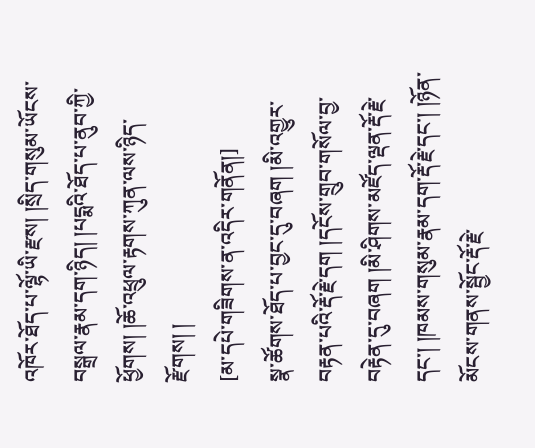འཁོར་ཐོད་པ་ལྷོ་ཡི་རྫས། །སྲིད་གསུམ་ཡོངས་བསྒྲལ་རྣམ་དག་ཉིད། །པདྨའི་ཐོད་པ་ནུབ་ཀྱི་ཕྱོགས། །ཆོ་འཕྲུལ་རྟགས་ཀུན་ལས་ཉིད་རྫོགས། །
[མ་དཔེ་གཟིགས་ན་འདིར་གནོན།]
སྣ་ཚོགས་ཐོད་པ་བྱང་དུ་བཞག །མི་འགྱུར་བརྟན་པའི་རྡོ་རྗེ་དག །དངོས་གྲུབ་གསོལ་བྱ་བརྟེན་དུ་བཞག །མི་ཤིགས་མཛོད་ལྡན་རྡོ་རྗེ་དང་། །ཁམས་གསུམ་རྣམ་དག་རྡོ་རྗེ་དང་། །ཉོན་མོངས་གནས་སྦྱོང་རྡོ་རྗེ་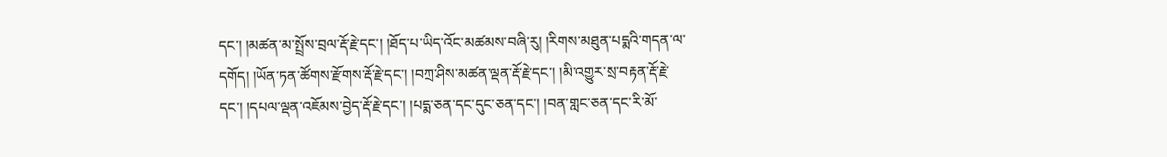དང་། །མཚན་མ་སྤྲོས་བྲལ་རྡོ་རྗེ་དང་། །ཐོད་པ་ཡིད་འོང་མཚམས་བཞི་རུ། །རིགས་མཐུན་པདྨའི་གདན་ལ་དགོད། །ཡོན་ཏན་ཚོགས་རྫོགས་རྡོ་རྗེ་དང་། །བཀྲ་ཤིས་མཚན་ལྡན་རྡོ་རྗེ་དང་། །མི་འགྱུར་སྲ་བརྟན་རྡོ་རྗེ་དང་། །དཔལ་ལྡན་འཇོམས་བྱེད་རྡོ་རྗེ་དང་། །པདྨ་ཅན་དང་དུང་ཅན་དང་། །བན་གླང་ཅན་དང་རི་མོ་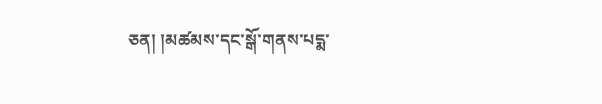ཅན། །མཚམས་དང་སྒོ་གནས་པདྨ་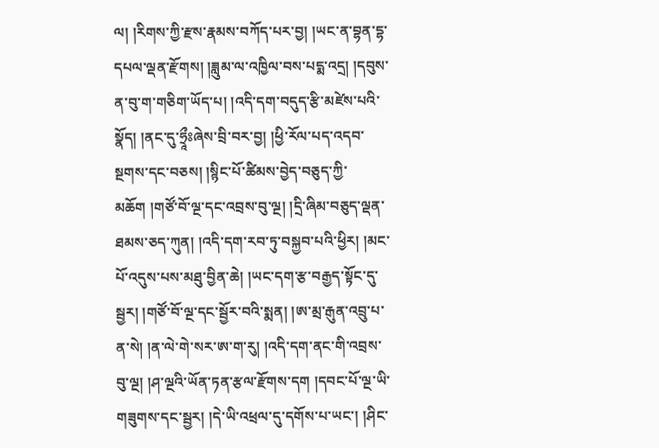ལ། །རིགས་ཀྱི་རྫས་རྣམས་བཀོད་པར་བྱ། །ཡང་ན་བྷན་དྷ་དཔལ་ལྡན་རྫོགས། །ཟླུམ་ལ་འཁྱིལ་བས་པདྨ་འདྲ། །དབུས་ན་བུ་ག་གཅིག་ཡོད་པ། །འདི་དག་བདུད་རྩི་མཛེས་པའི་སྣོད། །ནང་དུ་ཧྲཱྀཿཞེས་བྲི་བར་བྱ། །ཕྱི་རོལ་པད་འདབ་སྔགས་དང་བཅས། །སྙིང་པོ་ཚིམས་བྱེད་བཅུད་ཀྱི་མཆོག །གཙོ་བོ་ལྔ་དང་འབྲས་བུ་ལྔ། །དྲི་ཞིམ་བཅུད་ལྡན་ཐམས་ཅད་ཀུན། །འདི་དག་རབ་ཏུ་བསྐྱབ་པའི་ཕྱིར། །མང་པོ་འདུས་པས་མཐུ་བྱིན་ཆེ། །ཡང་དག་རྩ་བརྒྱད་སྟོང་དུ་སྦྱར། །གཙོ་བོ་ལྔ་དང་སྦྱོར་བའི་སྨན། །ཨ་མྲ་རྒུན་འབྲུ་པ་ན་སེ། །ན་ལེ་གེ་སར་ཨ་ག་རུ། །འདི་དག་ནང་གི་འབྲས་བུ་ལྔ། །ཤ་ལྔའི་ཡོན་ཏན་རྩལ་རྫོགས་དག །དབང་པོ་ལྔ་ཡི་གཟུགས་དང་སྦྱར། །དེ་ཡི་འཕྲལ་དུ་དགོས་པ་ཡང་། །ཤིང་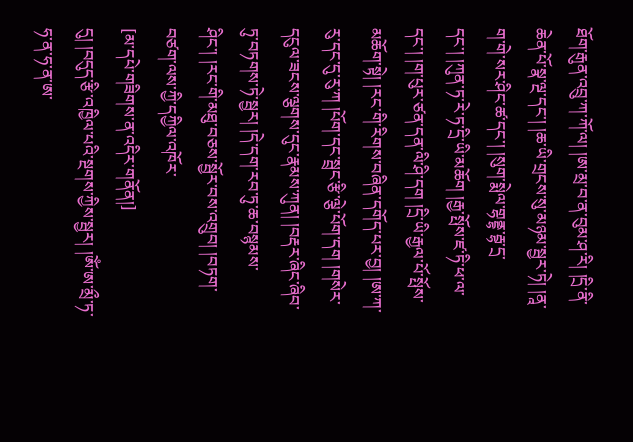ཐོག་རྒུན་འབྲུ་ཀ་ཀོ་ལ། །ཨ་མྲ་བ་ན་བུམ་ཤ་རི། །དྲི་ནི་ཆེན་པོ་སྣ་ལྔ་དང་། །ཆ་ཡི་གྲངས་སུ་མཉམ་སྦྱར་ཏེ། །ནཱ་ག་གེ་སར་ཤིང་ཚ་དང་། །སུག་སྨེལ་གྷནྡྷ་རྦྷ་དྲ་དང་། །ཀུན་ཏ་རེ་ཏ་དྲི་ཡི་མཆོག །རྒྱ་སྤོས་ཛ་ཏི་ཕ་ལ་དང་། །ག་པུར་ཙན་དན་ལི་ཤི་དག །དྲི་ཡི་རྒྱལ་པོ་སྤོས་མཆོག་སྟེ། །རང་གི་རིགས་བཞིན་དགོད་པར་བྱ། །ཨ་ཀ་རུ་དང་དུ་རུ་ཀ །པོག་དང་སྦྲང་རྩི་ལྕེ་པོག་དག །གསེར་དངུལ་ཟངས་ལྕགས་དུང་རྣམས་ཀུན། །བརྡར་ཞིང་ཞིབ་ཏུ་བཏགས་ཏེ་སྦྱར། །དེ་དག་རབ་ཏུ་ཆ་བསྙམས་ཤིང་། །རང་གི་མཐུ་བཅས་སྦྱོར་བས་འགྲུབ། །བཏག་བཙག་ལས་ཀྱི་དཀྱིལ་འཁོར་
[མ་དཔེ་གཟིགས་ན་འདིར་གནོན།]
དུ། །བདུད་རྩི་འཁྱིལ་པའི་སྔགས་ཀྱིས་སྦྱར། །ཨོཾ་ཨ་མྲྀ་ཏ་ཧ་ན་ཧ་ན་ཨ་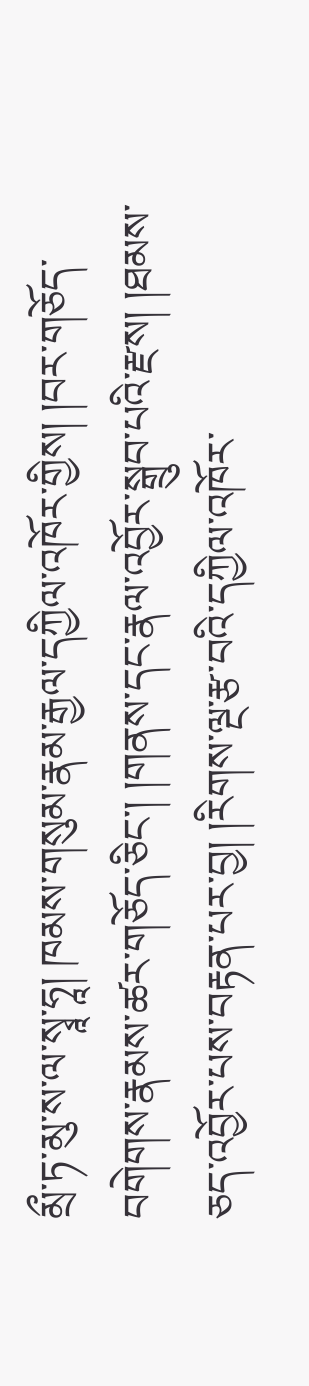མྲྀ་ཏ་མུ་ས་ལ་སྭཱ་ཧཱ། ཁམས་གསུམ་རྣམ་རྒྱལ་དཀྱིལ་འཁོར་གྱིས། །བར་གཅོད་བགེགས་རྣམས་ཚར་གཅོད་ཅིང་། །གནས་དང་རྣལ་འབྱོར་སྒྲུབ་པའི་རྫས། །ཐམས་ཅད་འབྱོར་པས་བརྟན་པར་བྱ། །རིགས་ལྔ་རྩ་བའི་དཀྱིལ་འཁོར་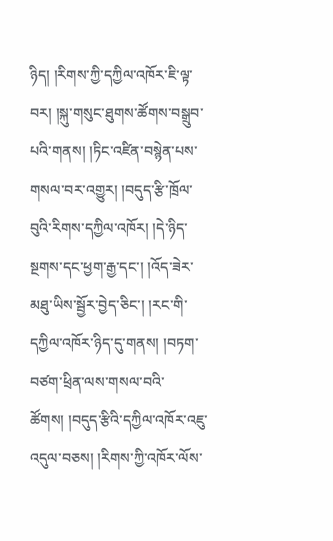ཉིད། །རིགས་ཀྱི་དཀྱིལ་འཁོར་ཇི་ལྟ་བར། །སྐུ་གསུང་ཐུགས་ཚོགས་བསྒྲུབ་པའི་གནས། །ཏིང་འཛིན་བསྙེན་པས་གསལ་བར་འགྱུར། །བདུད་རྩི་ཁྲོལ་བུའི་རིགས་དཀྱིལ་འཁོར། །དེ་ཉིད་སྔགས་དང་ཕྱག་རྒྱ་དང་། །འོད་ཟེར་མཐུ་ཡིས་སྦྱོར་བྱེད་ཅིང་། །རང་གི་དཀྱིལ་འཁོར་ཉིད་དུ་གནས། །བཏག་བཙག་ཕྲིན་ལས་གསལ་བའི་ཚོགས། །བདུད་རྩིའི་དཀྱིལ་འཁོར་འཇུ་འདུལ་བཅས། །རིགས་ཀྱི་འཁོར་ལོས་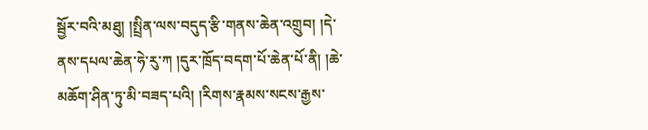སྦྱོར་བའི་མཐུ། །སྤྲིན་ལས་བདུད་རྩི་གནས་ཆེན་འགྲུབ། །དེ་ནས་དཔལ་ཆེན་ཧེ་རུ་ཀ །དུར་ཁྲོད་བདག་པོ་ཆེན་པོ་ནི། །ཆེ་མཆོག་ཤིན་ཏུ་མི་བཟད་པའི། །རིགས་རྣམས་སངས་རྒྱས་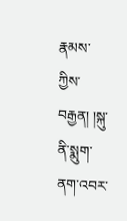རྣམས་ཀྱིས་བརྒྱན། །སྐུ་ནི་སྨུག་ནག་འབར་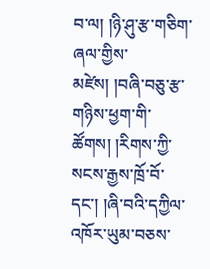བ་ལ། །ཉི་ཤུ་རྩ་གཅིག་ཞལ་གྱིས་མཛེས། །བཞི་བཅུ་རྩ་གཉིས་ཕྱག་གི་ཚོགས། །རིགས་ཀྱི་སངས་རྒྱས་ཁྲོ་བོ་དང་། །ཞི་བའི་དཀྱིལ་འཁོར་ཡུམ་བཅས་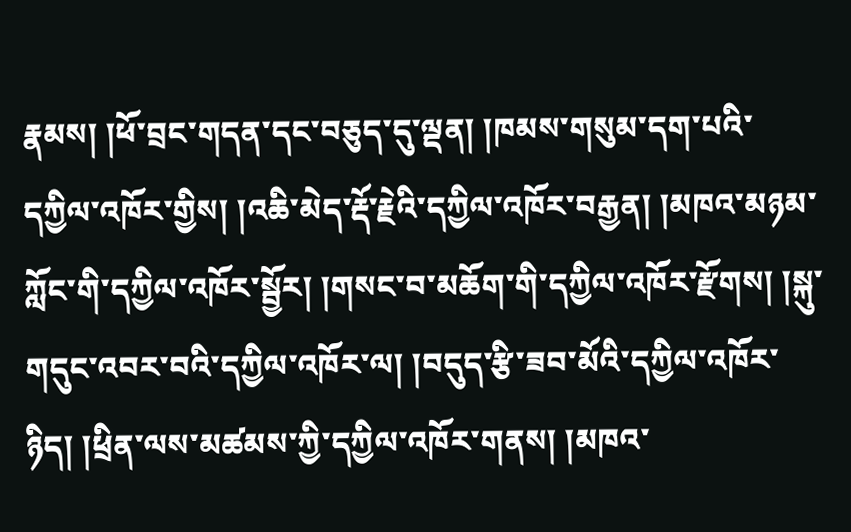རྣམས། །ཕོ་བྲང་གདན་དང་བཅུད་དུ་ལྡན། །ཁམས་གསུམ་དག་པའི་དཀྱིལ་འཁོར་གྱིས། །འཆི་མེད་རྡོ་རྗེའི་དཀྱིལ་འཁོར་བརྒྱན། །མཁའ་མཉམ་ཀློང་གི་དཀྱིལ་འཁོར་སྦྱོར། །གསང་བ་མཆོག་གི་དཀྱིལ་འཁོར་རྫོགས། །སྐུ་གདུང་འབར་བའི་དཀྱིལ་འཁོར་ལ། །བདུད་རྩི་ཟབ་མོའི་དཀྱིལ་འཁོར་ཉིད། །ཕྲིན་ལས་མཚམས་ཀྱི་དཀྱིལ་འཁོར་གནས། །མཁའ་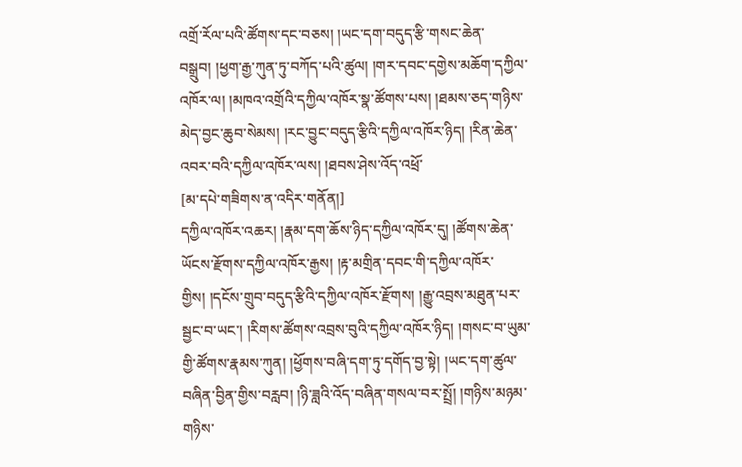འགྲོ་རོལ་པའི་ཚོགས་དང་བཅས། །ཡང་དག་བདུད་རྩི་གསང་ཆེན་བསྒྲུབ། །ཕྱག་རྒྱ་ཀུན་ཏུ་བཀོད་པའི་ཚུལ། །གར་དབང་དགྱེས་མཆོག་དཀྱིལ་འཁོར་ལ། །མཁའ་འགྲོའི་དཀྱིལ་འཁོར་སྣ་ཚོགས་པས། །ཐམས་ཅད་གཉིས་མེད་བྱང་ཆུབ་སེམས། །རང་བྱུང་བདུད་རྩིའི་དཀྱིལ་འཁོར་ཉིད། །རིན་ཆེན་འབར་བའི་དཀྱིལ་འཁོར་ལས། །ཐབས་ཤེས་འོད་འཕྲོ་
[མ་དཔེ་གཟིགས་ན་འདིར་གནོན།]
དཀྱིལ་འཁོར་འཆར། །རྣམ་དག་ཆོས་ཉིད་དཀྱིལ་འཁོར་དུ། །ཚོགས་ཆེན་ཡོངས་རྫོགས་དཀྱིལ་འཁོར་རྒྱས། །རྟ་མགྲིན་དབང་གི་དཀྱིལ་འཁོར་གྱིས། །དངོས་གྲུབ་བདུད་རྩིའི་དཀྱིལ་འཁོར་རྫོགས། །རྒྱུ་འབྲས་མཐུན་པར་སྦྱང་བ་ཡང་། །རིགས་ཚོགས་འབྲས་བུའི་དཀྱིལ་འཁོར་ཉིད། །གསང་བ་ཡུམ་གྱི་ཚོགས་རྣམས་ཀུན། །ཕྱོགས་བཞི་དག་ཏུ་དགོད་བྱ་སྟེ། །ཡང་དག་ཚུལ་བཞིན་བྱིན་གྱིས་བརླབ། །ཉི་ཟླའི་འོད་བཞིན་གསལ་བར་སྤྲོ། །གཉིས་མཉམ་གཉིས་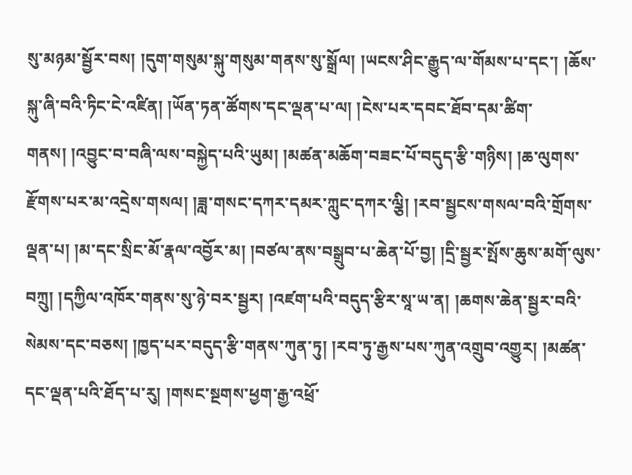སུ་མཉམ་སྦྱོར་བས། །དུག་གསུམ་སྐུ་གསུམ་གནས་སུ་སྒྲོལ། །ཡངས་ཤིང་རྒྱུད་ལ་གོམས་པ་དང་། །ཆོས་སྐུ་ཞི་བའི་ཏིང་ངེ་འཛིན། །ཡོན་ཏན་ཚོགས་དང་ལྡན་པ་ལ། །ངེས་པར་དབང་ཐོབ་དམ་ཚིག་གནས། །འབྱུང་བ་བཞི་ལས་བསྐྱེད་པའི་ཡུམ། །མཚན་མཆོག་བཟང་པོ་བདུད་རྩི་གཉིས། །ཆ་ལུགས་རྫོགས་པར་མ་འདྲེས་གསལ། །ཟླ་གསང་དཀར་དམར་ཀླུང་དཀར་ལྕི། །རབ་སྦྱངས་གསལ་བའི་གྲོགས་ལྡན་པ། །མ་དང་སྲིང་མོ་རྣལ་འབྱོར་མ། །བཙལ་ནས་བསྒྲུབ་པ་ཆེན་པོ་བྱ། །དྲི་སྦྱར་སྤོས་ཆུས་མགོ་ལུས་བཀྲུ། །དཀྱིལ་འཁོར་གནས་སུ་ཉེ་བར་སྦྱར། །འཛག་པའི་བདུད་རྩིར་སཱ་ཡ་ན། །ཆགས་ཆེན་སྦྱར་བའི་སེམས་དང་བཅས། །ཁྱད་པར་བདུད་རྩི་གནས་ཀུན་ཏུ། །རབ་ཏུ་རྒྱས་པས་ཀུན་འགྲུབ་འགྱུར། །མཚན་དང་ལྡན་པའི་ཐོད་པ་རུ། །གསང་སྔགས་ཕྱག་རྒྱ་འཕྲོ་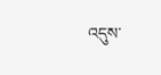འདུས་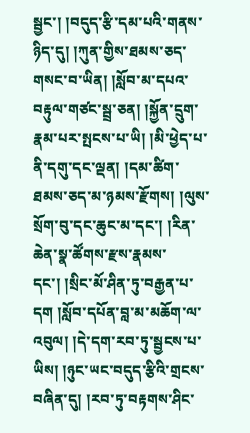སྦྱང་། །བདུད་རྩི་དམ་པའི་གནས་ཉིད་དུ། །ཀུན་གྱིས་ཐམས་ཅད་གསང་བ་ཡིན། །སློབ་མ་དཔའ་བརྟུལ་གཙང་སྦྲ་ཅན། །སྐྱོན་དྲུག་རྣམ་པར་སྤངས་པ་ཡི། །མི་ཕྱེད་པ་ནི་དགུ་དང་ལྡན། །དམ་ཚིག་ཐམས་ཅད་མ་ཉམས་རྫོགས། །ལུས་སྲོག་བུ་དང་ཆུང་མ་དང་། །རིན་ཆེན་སྣ་ཚོགས་རྫས་རྣམས་དང་། །སྲིང་མོ་ཤིན་ཏུ་བརྒྱན་པ་དག །སློབ་དཔོན་བླ་མ་མཆོག་ལ་འབུལ། །དེ་དག་རབ་ཏུ་སྦྱངས་པ་ཡིས། །ཉུང་ཡང་བདུད་རྩིའི་གྲངས་བཞིན་དུ། །རབ་ཏུ་བརྟགས་ཤིང་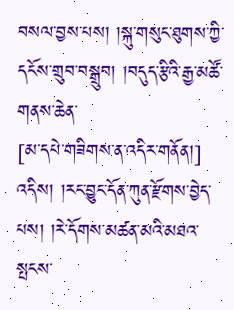བསལ་བྱས་པས། །སྐུ་གསུང་ཐུགས་ཀྱི་དངོས་གྲུབ་བསྒྲུབ། །བདུད་རྩིའི་རྒྱ་མཚོ་གནས་ཆེན་
[མ་དཔེ་གཟིགས་ན་འདིར་གནོན།]
འདིས། །རང་བྱུང་དོན་ཀུན་རྫོགས་བྱེད་པས། །རེ་དོགས་མཚན་མའི་མཐའ་སྤངས་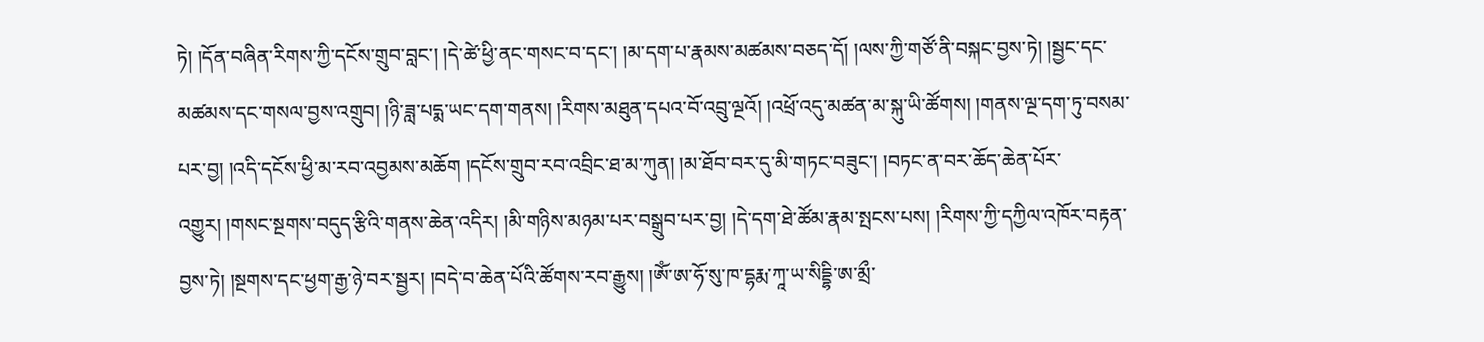ཏེ། །དོན་བཞིན་རིགས་ཀྱི་དངོས་གྲུབ་བླང་། །དེ་ཚེ་ཕྱི་ནང་གསང་བ་དང་། །མ་དག་པ་རྣམས་མཚམས་བཅད་དོ། །ལས་ཀྱི་གཙོ་ནི་བསྐང་བྱས་ཏེ། །སྦྱང་དང་མཚམས་དང་གསལ་བྱས་འགྲུབ། །ཉི་ཟླ་པདྨ་ཡང་དག་གནས། །རིགས་མཐུན་དཔའ་བོ་འབྲུ་ལྔའོ། །འཕྲོ་འདུ་མཚན་མ་སྐུ་ཡི་ཚོགས། །གནས་ལྔ་དག་ཏུ་བསམ་པར་བྱ། །འདི་དངོས་ཕྱི་མ་རབ་འབྱམས་མཆོག །དངོས་གྲུབ་རབ་འབྲིང་ཐ་མ་ཀུན། །མ་ཐོབ་བར་དུ་མི་གཏང་བཟུང་། །བཏང་ན་བར་ཆོད་ཆེན་པོར་འགྱུར། །གསང་སྔགས་བདུད་རྩིའི་གནས་ཆེན་འདིར། །མི་གཉིས་མཉམ་པར་བསྒྲུབ་པར་བྱ། །དེ་དག་ཐེ་ཚོམ་རྣམ་སྤངས་པས། །རིགས་ཀྱི་དཀྱིལ་འཁོར་བརྟན་བྱས་ཏེ། །སྔགས་དང་ཕྱག་རྒྱ་ཉེ་བར་སྦྱར། །བདེ་བ་ཆེན་པོའི་ཚོགས་རབ་རྒྱུས། །ཨོཾ་ཨ་ཧོ་སུ་ཁ་དྷརྨ་ཀཱ་ཡ་སིདྡྷི་ཨ་མྲྀ་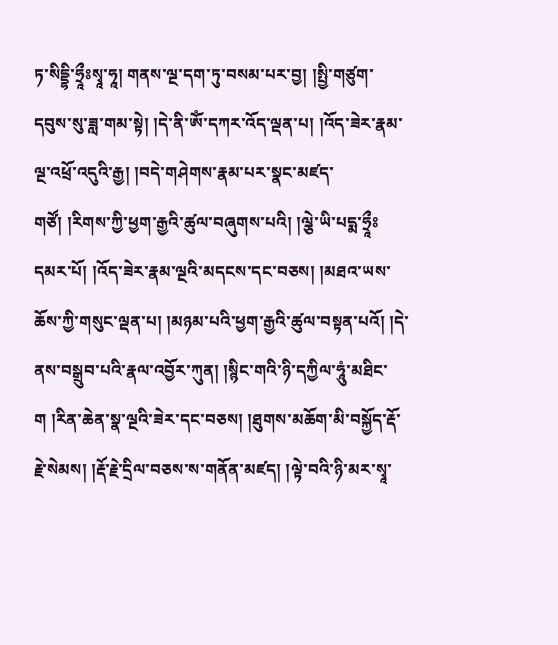ཏ་སིདྡྷི་ཧྲཱྀཿསྭཱ་ཧཱ། གནས་ལྔ་དག་ཏུ་བསམ་པར་བྱ། །སྤྱི་གཙུག་དབུས་སུ་ཟླ་གམ་སྟེ། །དེ་ནི་ཨོཾ་དཀར་འོད་ལྡན་པ། །འོད་ཟེར་རྣམ་ལྔ་འཕྲོ་འདུའི་རྒྱ། །བདེ་གཤེགས་རྣམ་པར་སྣང་མཛད་གཙོ། །རིགས་ཀྱི་ཕྱག་རྒྱའི་ཚུལ་བཞུགས་པའི། །ལྕེ་ཡི་པདྨ་ཧྲཱྀཿདམར་པོ། །འོད་ཟེར་རྣམ་ལྔའི་མདངས་དང་བཅས། །མཐའ་ཡས་ཆོས་ཀྱི་གསུང་ལྡན་པ། །མཉམ་པའི་ཕྱག་རྒྱའི་ཚུལ་བསྟན་པའོ། །དེ་ནས་བསྒྲུབ་པའི་རྣལ་འབྱོར་ཀུན། །སྙིང་གའི་ཉི་དཀྱིལ་ཧཱུཾ་མཐིང་ག །རིན་ཆེན་སྣ་ལྔའི་ཟེར་དང་བཅས། །ཐུགས་མཆོག་མི་བསྐྱོད་རྡོ་རྗེ་སེམས། །རྡོ་རྗེ་དྲིལ་བཅས་ས་གནོན་མཛད། །ལྟེ་བའི་ཉི་མར་སྭཱ་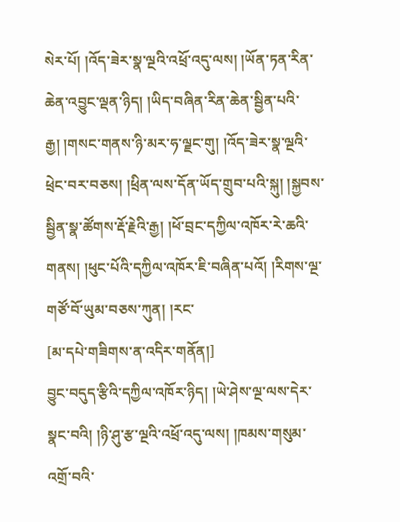སེར་པོ། །འོད་ཟེར་སྣ་ལྔའི་འཕྲོ་འདུ་ལས། །ཡོན་ཏན་རིན་ཆེན་འབྱུང་ལྡན་ཉིད། །ཡིད་བཞིན་རིན་ཆེན་སྦྱིན་པའི་རྒྱ། །གསང་གནས་ཉི་མར་ཧ་ལྗང་གུ། །འོད་ཟེར་སྣ་ལྔའི་ཕྲེང་བར་བཅས། །ཕྲིན་ལས་དོན་ཡོད་གྲུབ་པའི་སྐུ། །སྐྱབས་སྦྱིན་སྣ་ཚོགས་རྡོ་རྗེའི་རྒྱ། །ཕོ་བྲང་དཀྱིལ་འཁོར་རེ་ཆའི་གནས། །ཕུང་པོའི་དཀྱིལ་འཁོར་ཇི་བཞིན་པའོ། །རིགས་ལྔ་གཙོ་བོ་ཡུམ་བཅས་ཀུན། །རང་
[མ་དཔེ་གཟིགས་ན་འདིར་གནོན།]
བྱུང་བདུད་རྩིའི་དཀྱིལ་འཁོར་ཉིད། །ཡེ་ཤེས་ལྔ་ལས་དེར་སྣང་བའི། །ཉི་ཤུ་རྩ་ལྔའི་འཕྲོ་འདུ་ལས། །ཁམས་གསུམ་འགྲོ་བའི་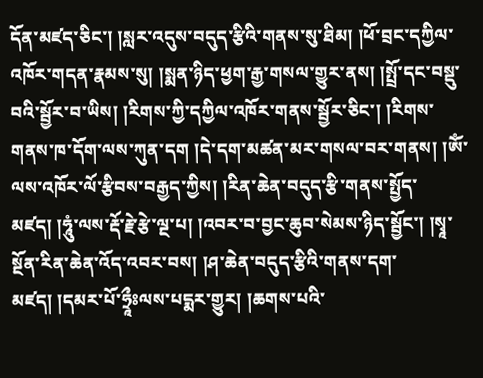དོན་མཛད་ཅིང་། །སླར་འདུས་བདུད་རྩིའི་གནས་སུ་ཐིམ། །ཕོ་བྲང་དཀྱིལ་འཁོར་གདན་རྣམས་སུ། །སྨན་ཉིད་ཕྱག་རྒྱ་གསལ་གྱུར་ནས། །སྤྲོ་དང་བསྡུ་བའི་སྦྱོར་བ་ཡིས། །རིགས་ཀྱི་དཀྱིལ་འཁོར་གནས་སྦྱོར་ཅིང་། །རིགས་གནས་ཁ་དོག་ལས་ཀུན་དག །དེ་དག་མཚན་མར་གསལ་བར་གནས། །ཨོཾ་ལས་འཁོར་ལོ་རྩིབས་བརྒྱད་ཀྱིས། །རིན་ཆེན་བདུད་རྩི་གནས་སྤྱོད་མཛད། །ཧཱུཾ་ལས་རྡོ་རྗེ་རྩེ་ལྔ་པ། །འབར་བ་བྱང་ཆུབ་སེམས་ཉིད་སྦྱོང་། །སྭཱ་སྔོན་རིན་ཆེན་འོད་འབར་བས། །ཤ་ཆེན་བདུད་རྩིའི་གནས་དག་མཛད། །དམར་པོ་ཧྲཱྀཿལས་པདྨར་གྱུར། །ཆགས་པའི་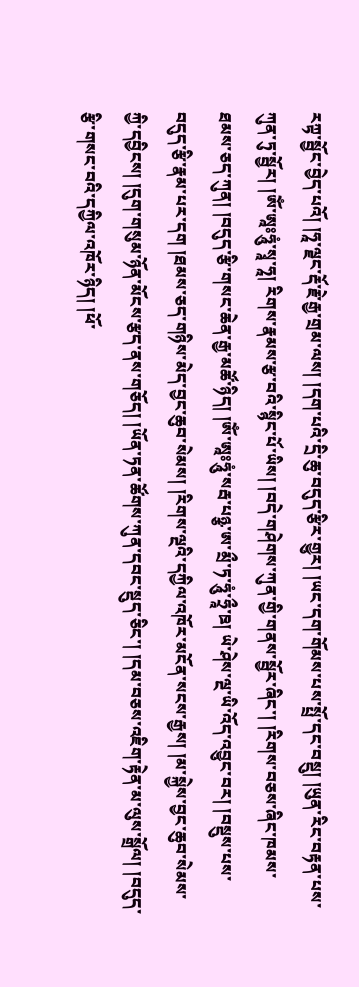རཀྟ་སྦྱོང་བྱེད་པའོ། །ཧཱ་ལྗང་རྡོ་རྗེ་རྒྱ་གྲམ་ལས། །དག་པའི་དྲི་ཆུ་བདུད་རྩིར་གྱུར། །ཡང་དག་གོམས་པས་སྤྲོ་དང་བསྡུ། །ཡུན་རིང་བརྟན་པས་ཀུན་ཏུ་སྦྱོར། །ཨོཾ་ཨཱཿཧཱུཾ་སྭཱ་ཧཱ། རིགས་རྣམས་རྩ་བའི་སྙིང་པོ་ཡིས། །བདེ་གཤེགས་ཀུན་གྱི་གནས་སྦྱོར་ཞིང་། །རིགས་བཅས་ཞིང་ཁམས་ཐམས་ཅད་ཀུན། །བདུད་རྩི་གསང་ཆེན་རྒྱ་མཚོ་ཉིད། །ཨོཾ་ཨཱཿཧཱུཾ་སརྦ་པཉྩ་ཨ་མྲྀ་ཏ་ཧཱུཾ་ཧྲཱྀ་ཋ། ཡེ་ཤེས་ལྔ་ཡི་འོད་འབྱུང་བར། །བསྡུས་པས་བདུད་རྩི་རྣམ་པར་དག །ཐམས་ཅད་གཉིས་མེད་བྱང་ཆུབ་སེམས། །རིགས་ལྔའི་དཀྱིལ་འཁོར་མངོན་སངས་རྒྱས། །མ་སྐྱེས་བྱང་ཆུབ་སེམས་ཀྱི་དབྱིངས། །དུག་གསུམ་ཉོན་མོངས་རྩད་ནས་གཅོད། །ཡོན་ཏན་ཚོགས་ཀུན་དབང་སྡུད་ཅིང་། །དམ་བཅས་འཇིག་རྟེན་མ་ལུས་སྒྲོལ། །བདུད་རྩི་གསང་བའི་དཀྱིལ་འཁོར་ཉིད། །ཕོ་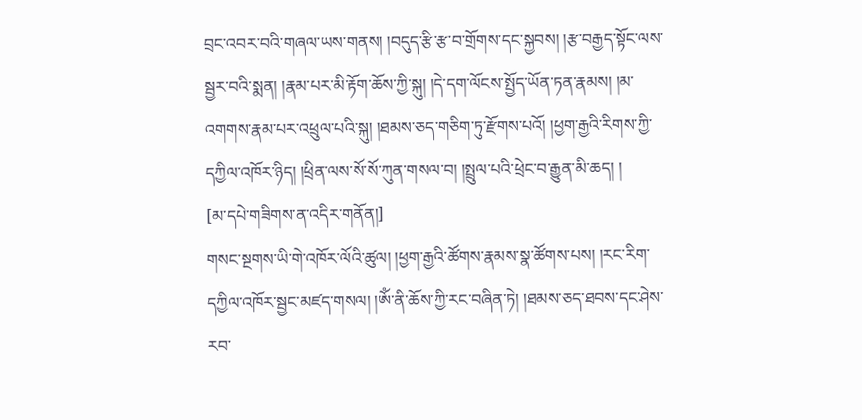བྲང་འབར་བའི་གཞལ་ཡས་གནས། །བདུད་རྩི་རྩ་བ་གྲོགས་དང་སྐྱབས། །རྩ་བརྒྱད་སྟོང་ལས་སྦྱར་བའི་སྨན། །རྣམ་པར་མི་རྟོག་ཆོས་ཀྱི་སྐུ། །དེ་དག་ལོངས་སྤྱོད་ཡོན་ཏན་རྣམས། །མ་འགགས་རྣམ་པར་འཕྲུལ་པའི་སྐུ། །ཐམས་ཅད་གཅིག་ཏུ་རྫོགས་པའོ། །ཕྱག་རྒྱའི་རིགས་ཀྱི་དཀྱིལ་འཁོར་ཉིད། །ཕྲིན་ལས་སོ་སོ་ཀུན་གསལ་བ། །སྤྲུལ་པའི་ཕྲེང་བ་རྒྱུན་མི་ཆད། །
[མ་དཔེ་གཟིགས་ན་འདིར་གནོན།]
གསང་སྔགས་ཡི་གེ་འཁོར་ལོའི་ཚུལ། །ཕྱག་རྒྱའི་ཚོགས་རྣམས་སྣ་ཚོགས་པས། །རང་རིག་དཀྱིལ་འཁོར་སྦྱང་མཛད་གསལ། །ཨོཾ་ནི་ཆོས་ཀྱི་རང་བཞིན་ཏེ། །ཐམས་ཅད་ཐབས་དང་ཤེས་རབ་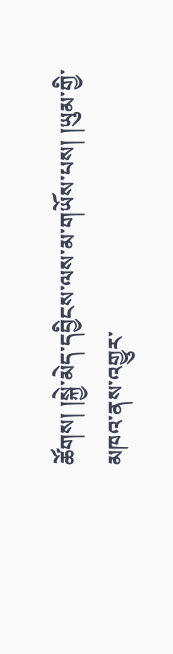ཚོགས། །སྐྱེ་མེད་དབྱིངས་ལས་མ་གཡོས་པས། །ཡུམ་གྱི་མཁའ་ནས་འགྱུར་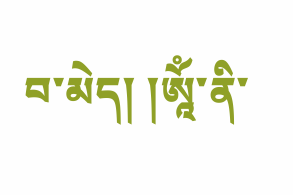བ་མེད། །ཨཱོཾ་ནི་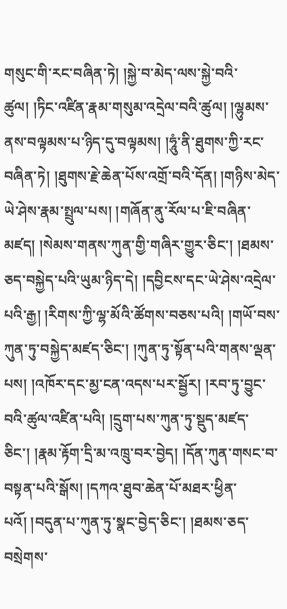གསུང་གི་རང་བཞིན་ཏེ། །སྐྱེ་བ་མེད་ལས་སྐྱེ་བའི་ཚུལ། །ཏིང་འཛིན་རྣམ་གསུམ་འདྲེལ་བའི་ཚུལ། །ལྷུམས་ནས་བལྟམས་པ་ཉིད་དུ་བལྟམས། །ཧཱུཾ་ནི་ཐུགས་ཀྱི་རང་བཞིན་ཏེ། །ཐུགས་རྗེ་ཆེན་པོས་འགྲོ་བའི་དོན། །གཉིས་མེད་ཡེ་ཤེས་རྣམ་སྤྲུལ་པས། །གཞོན་ནུ་རོལ་པ་ཇི་བཞིན་མཛད། །སེམས་གནས་ཀུན་གྱི་གཞིར་གྱུར་ཅིང་། །ཐམས་ཅད་བསྐྱེད་པའི་ཡུམ་ཉིད་དེ། །དབྱིངས་དང་ཡེ་ཤེས་འདྲེལ་པའི་རྒྱ། །རིགས་ཀྱི་ལྷ་མོའི་ཚོགས་བཅས་པའི། །གཡོ་བས་ཀུན་ཏུ་བསྐྱེད་མཛད་ཅིང་། །ཀུན་ཏུ་སྟོན་པའི་གནས་ལྡན་པས། །འཁོར་དང་མྱ་ངན་འདས་པར་སྦྱོར། །རབ་ཏུ་བྱུང་བའི་ཚུལ་འཛིན་པའི། །དྲུག་པས་ཀུན་ཏུ་སྡུད་མཛད་ཅིང་། །རྣམ་རྟོག་དྲི་མ་འཁྲུ་བར་བྱེད། །དོན་ཀུན་གསང་བ་བསྟན་པའི་སྒོས། །དཀའ་ཐུབ་ཆེན་པོ་མཐར་ཕྱིན་པའོ། །བདུན་པ་ཀུན་ཏུ་སྣང་བྱེད་ཅིང་། །ཐམས་ཅད་བསྲེགས་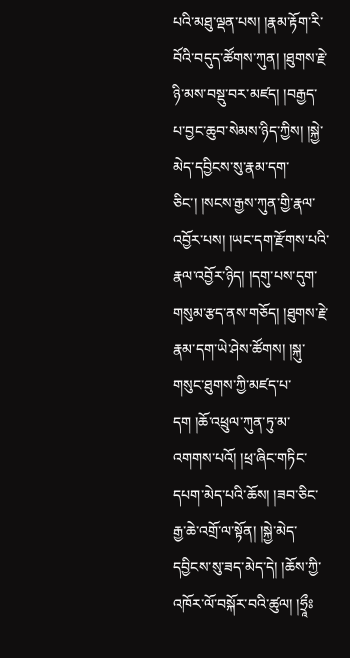པའི་མཐུ་ལྡན་པས། །རྣམ་རྟོག་རི་བོའི་བདུད་ཚོགས་ཀུན། །ཐུགས་རྗེ་ཉི་མས་བསྡུ་བར་མཛད། །བརྒྱད་པ་བྱང་ཆུབ་སེམས་ཉིད་ཀྱིས། །སྐྱེ་མེད་དབྱིངས་སུ་རྣམ་དག་ཅིང་། །སངས་རྒྱས་ཀུན་གྱི་རྣལ་འབྱོར་པས། །ཡང་དག་རྫོགས་པའི་རྣལ་འབྱོར་ཉིད། །དགུ་པས་དུག་གསུམ་རྩད་ནས་གཅོད། །ཐུགས་རྗེ་རྣམ་དག་ཡེ་ཤེས་ཚོགས། །སྐུ་གསུང་ཐུགས་ཀྱི་མཛད་པ་དག །ཆོ་འཕྲུལ་ཀུན་ཏུ་མ་འགགས་པའོ། །ཕྲ་ཞིང་གཏིང་དཔག་མེད་པའི་ཆོས། །ཟབ་ཅིང་རྒྱ་ཆེ་འགྲོ་ལ་སྟོན། །སྐྱེ་མེད་དབྱིངས་སུ་ཟད་མེད་དེ། །ཆོས་ཀྱི་འཁོར་ལོ་བསྐོར་བའི་ཚུལ། །ཧྲཱྀཿ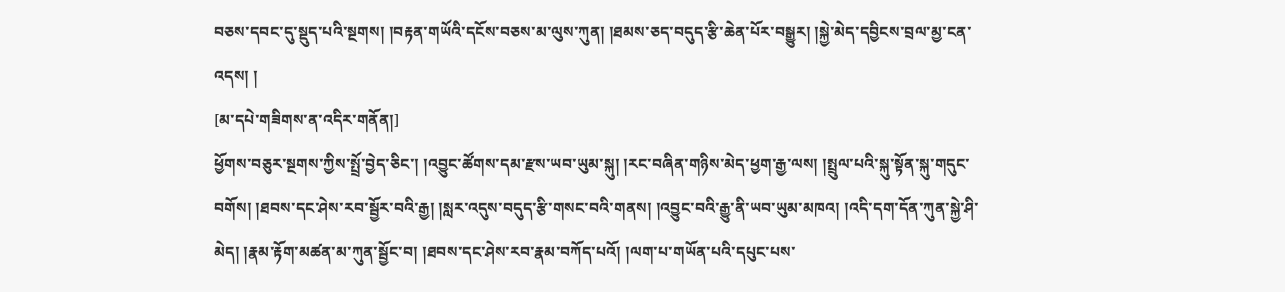བཅས་དབང་དུ་སྡུད་པའི་སྔགས། །བརྟན་གཡོའི་དངོས་བཅས་མ་ལུས་ཀུན། །ཐམས་ཅད་བདུད་རྩི་ཆེན་པོར་བསྒྱུར། །སྐྱེ་མེད་དབྱིངས་བྲལ་མྱ་ངན་འདས། །
[མ་དཔེ་གཟིགས་ན་འདིར་གནོན།]
ཕྱོགས་བཅུར་སྔགས་ཀྱིས་སྤྲོ་བྱེད་ཅིང་། །འབྱུང་ཚོགས་དམ་རྫས་ཡབ་ཡུམ་སྐུ། །རང་བཞིན་གཉིས་མེད་ཕྱག་རྒྱ་ལས། །སྤྲུལ་པའི་སྐུ་སྟོན་སྐུ་གདུང་བགོས། །ཐབས་དང་ཤེས་རབ་སྦྱོར་བའི་རྒྱ། །སླར་འདུས་བདུད་རྩི་གསང་བའི་གནས། །འབྱུང་བའི་རྒྱུ་ནི་ཡབ་ཡུམ་མཁའ། །འདི་དག་དོན་ཀུན་སྐྱེ་ཤི་མེད། །རྣམ་རྟོག་མཚན་མ་ཀུན་སྦྱོང་བ། །ཐབས་དང་ཤེས་རབ་རྣམ་བཀོད་པའོ། །ལག་པ་གཡོན་པའི་དཔུང་པས་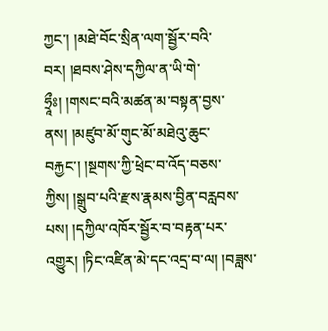ཀྱང་། །མཐེ་བོང་སྲིན་ལག་སྦྱོར་བའི་བར། །ཐབས་ཤེས་དཀྱིལ་ན་ཡི་གེ་ཧྲཱྀཿ། །གསང་བའི་མཚན་མ་བསྟན་བྱས་ནས། །མཛུབ་མོ་གུང་མོ་མཐེའུ་ཆུང་བརྐྱང་། །སྔགས་ཀྱི་ཕྲེང་བ་འོད་བཅས་ཀྱིས། །སྒྲུབ་པའི་རྫས་རྣམས་བྱིན་བརླབས་པས། །དཀྱིལ་འཁོར་སྦྱོར་བ་བརྟན་པར་འགྱུར། །ཏིང་འཛིན་མེ་དང་འདྲ་བ་ལ། །བཟླས་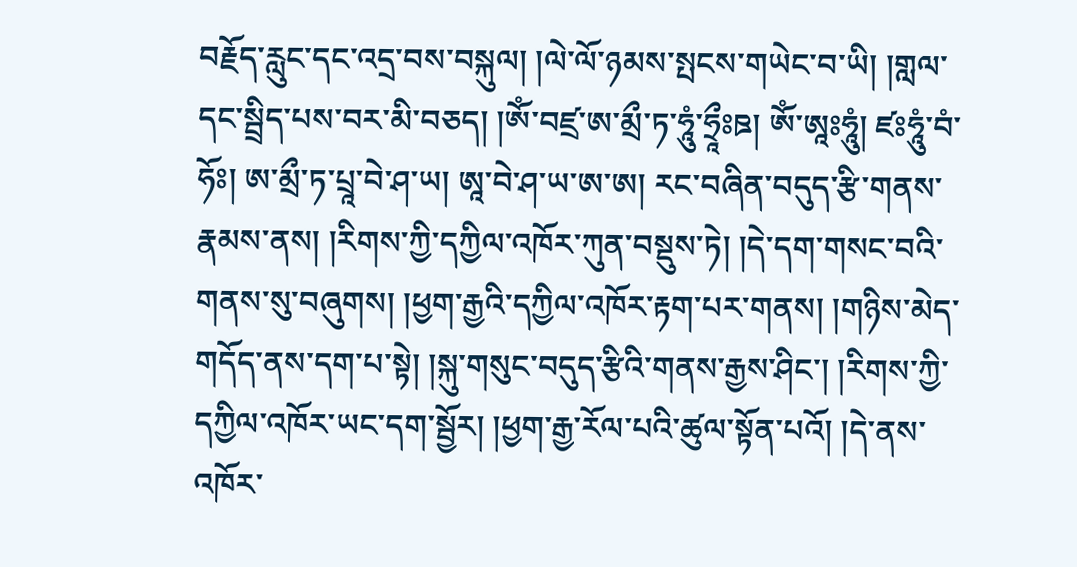བརྗོད་རླུང་དང་འདྲ་བས་བསྐུལ། །ལེ་ལོ་ཉམས་སྤངས་གཡེང་བ་ཡི། །གླལ་དང་སྦྲིད་པས་བར་མི་བཅད། །ཨོཾ་བཛྲ་ཨ་མྲྀ་ཏ་ཧཱུཾ་ཧྲཱྀཿཋ། ཨོཾ་ཨཱཿཧཱུཾ། ཛཿཧཱུཾ་བཾ་ཧོཿ། ཨ་མྲྀ་ཏ་པྲཱ་བེ་ཤ་ཡ། ཨཱ་བེ་ཤ་ཡ་ཨ་ཨ། རང་བཞིན་བདུད་རྩི་གནས་རྣམས་ནས། །རིགས་ཀྱི་དཀྱིལ་འཁོར་ཀུན་བསྡུས་ཏེ། །དེ་དག་གསང་བའི་གནས་སུ་བཞུགས། །ཕྱག་རྒྱའི་དཀྱིལ་འཁོར་རྟག་པར་གནས། །གཉིས་མེད་གདོད་ནས་དག་པ་སྟེ། །སྐུ་གསུང་བདུད་རྩིའི་གནས་རྒྱས་ཤིང་། །རིགས་ཀྱི་དཀྱིལ་འཁོར་ཡང་དག་སྦྱོར། །ཕྱག་རྒྱ་རོལ་པའི་ཚུལ་སྟོན་པའོ། །དེ་ནས་འཁོར་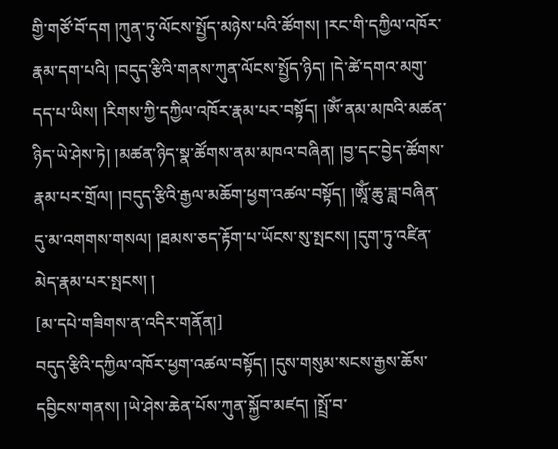གྱི་གཙོ་བོ་དག །ཀུན་ཏུ་ལོངས་སྤྱོད་མཉེས་པའི་ཚོགས། །རང་གི་དཀྱིལ་འཁོར་རྣམ་དག་པའི། །བདུད་རྩིའི་གནས་ཀུན་ལོངས་སྤྱོད་ཉིད། །དེ་ཚེ་དགའ་མགུ་དད་པ་ཡིས། །རིགས་ཀྱི་དཀྱིལ་འཁོར་རྣམ་པར་བསྟོད། །ཨོཾ་ནམ་མཁའི་མཚན་ཉིད་ཡེ་ཤེས་ཏེ། །མཚན་ཉིད་སྣ་ཚོགས་ནམ་མཁའ་བཞིན། །བྱ་དང་བྱེད་ཚོགས་རྣམ་པར་གྲོལ། །བདུད་རྩིའི་རྒྱལ་མཆོག་ཕྱག་འཚལ་བསྟོད། །ཨཱོཾ་ཆུ་ཟླ་བཞིན་དུ་མ་འགགས་གསལ། །ཐམས་ཅད་རྟོག་པ་ཡོངས་སུ་སྤངས། །དུག་ཏུ་འཛིན་མེད་རྣམ་པར་སྤངས། །
[མ་དཔེ་གཟིགས་ན་འདིར་གནོན།]
བདུད་རྩིའི་དཀྱིལ་འཁོར་ཕྱག་འཚལ་བསྟོད། །དུས་གསུམ་སངས་རྒྱས་ཆོས་དབྱིངས་གནས། །ཡེ་ཤེས་ཆེན་པོས་ཀུན་སྐྱོབ་མཛད། །སྤྲོ་བ་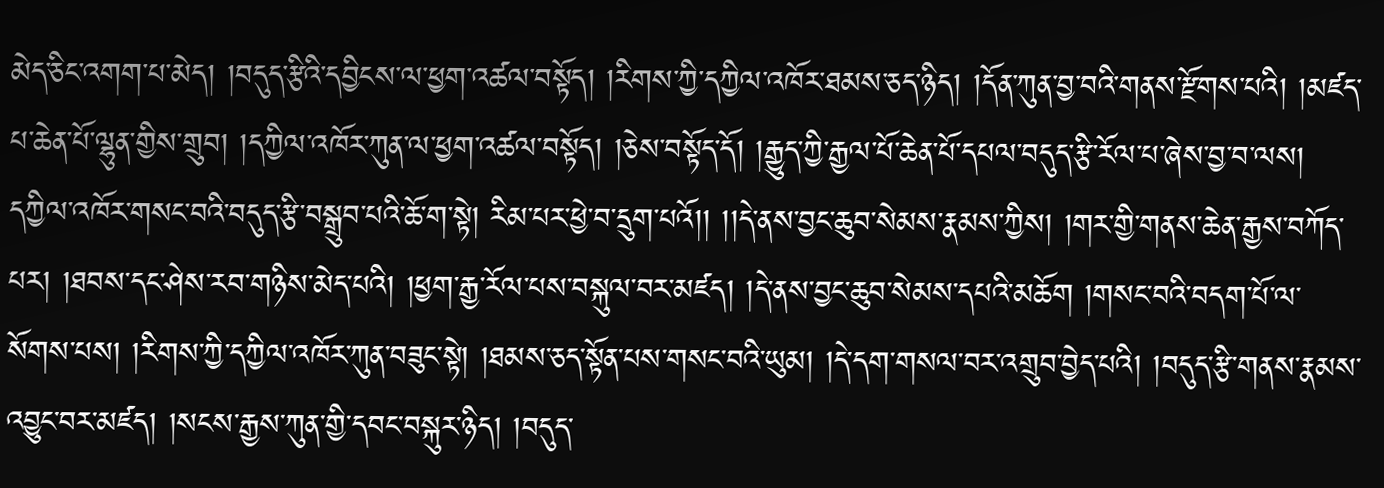མེད་ཅིང་འགག་པ་མེད། །བདུད་རྩིའི་དབྱིངས་ལ་ཕྱག་འཚལ་བསྟོད། །རིགས་ཀྱི་དཀྱིལ་འཁོར་ཐམས་ཅད་ཉིད། །དོན་ཀུན་བྱ་བའི་གནས་རྫོགས་པའི། །མཛད་པ་ཆེན་པོ་ལྷུན་གྱིས་གྲུབ། །དཀྱིལ་འཁོར་ཀུན་ལ་ཕྱག་འཚལ་བསྟོད། །ཅེས་བསྟོད་དོ། །རྒྱུད་ཀྱི་རྒྱལ་པོ་ཆེན་པོ་དཔལ་བདུད་རྩི་རོལ་པ་ཞེས་བྱ་བ་ལས། དཀྱིལ་འཁོར་གསང་བའི་བདུད་རྩི་བསྒྲུབ་པའི་ཆོ་ག་སྟེ། རིམ་པར་ཕྱེ་བ་དྲུག་པའོ།། །།དེ་ནས་བྱང་ཆུབ་སེམས་རྣམས་ཀྱིས། །གར་གྱི་གནས་ཆེན་རྒྱས་བཀོད་པར། །ཐབས་དང་ཤེས་རབ་གཉིས་མེད་པའི། །ཕྱག་རྒྱ་རོལ་པས་བསྐུལ་བར་མཛད། །དེ་ནས་བྱང་ཆུབ་སེམས་དཔའི་མཆོག །གསང་བའི་བདག་པོ་ལ་སོགས་པས། །རིགས་ཀྱི་དཀྱིལ་འཁོར་ཀུན་བཟུང་སྟེ། །ཐམས་ཅད་སྟོན་པས་གསང་བའི་ཡུམ། །དེ་དག་གསལ་བར་འགྲུབ་བྱེད་པའི། །བདུད་རྩི་གནས་རྣམས་འབྱུང་བར་མཛད། །སངས་རྒྱས་ཀུན་གྱི་དབང་བསྐུར་ཉིད། །བདུད་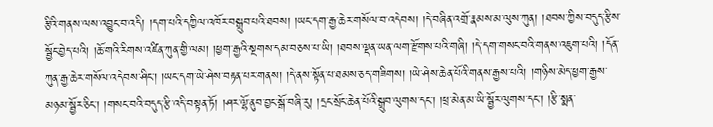རྩིའི་གནས་ལས་འབྱུང་བ་འདི། །དག་པའི་དཀྱིལ་འཁོར་བསྒྲུབ་པའི་ཐབས། །ཡང་དག་རྒྱ་ཆེར་གསོལ་བ་འདེབས། །དེ་བཞིན་འགྲོ་རྣམས་མ་ལུས་ཀུན། །ཐབས་ཀྱིས་བདུད་རྩིས་སྦྱོང་བྱེད་པའི། །ཆོ་གའི་རིགས་འཛིན་ཀུན་གྱི་ལམ། །ཕྱག་རྒྱའི་སྔགས་དམ་བཅས་པ་ཡི། །ཐབས་ལྡན་ཡན་ལག་རྫོགས་པའི་གཞི། །དེ་དག་གསང་བའི་གནས་འཇུག་པའི། །དོན་ཀུན་རྒྱ་ཆེར་གསོལ་འདེབས་ཤིང་། །ཡང་དག་ཡེ་ཤེས་བརྟན་པར་གནས། །དེ་ནས་སྟོན་པ་ཐམས་ཅད་གཟིགས། །ཡེ་ཤེས་ཆེན་པོའི་གནས་རྒྱས་པའི། །གཉིས་མེད་ཕྱག་རྒྱས་མཉམ་སྦྱོར་ཅིང་། །གསང་བའི་བདུད་རྩི་འདི་བསྟན་ཏོ། །ཤར་ལྷོ་ནུབ་བྱང་སྒོ་བཞི་རུ། །དྲང་སྲོང་ཆེན་པོའི་སྒྲུབ་ལུགས་དང་། །ཕྲ་མེན་མ་ཡི་སྦྱོར་ལུགས་དང་། །རྩི་སྨན་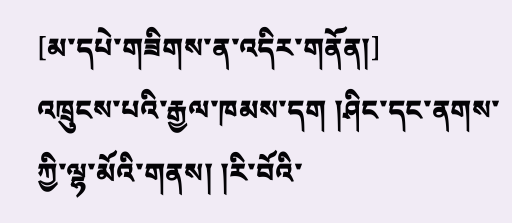[མ་དཔེ་གཟིགས་ན་འདིར་གནོན།]
འཁྲུངས་པའི་རྒྱལ་ཁམས་དག །ཤིང་དང་ནགས་ཀྱི་ལྷ་མོའི་གནས། །རི་བོའི་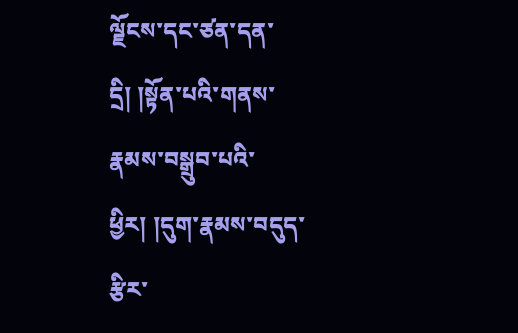ལྗོངས་དང་ཙན་དན་དྲི། །སྟོན་པའི་གནས་རྣམས་བསྒྲུབ་པའི་ཕྱིར། །དུག་རྣམས་བདུད་རྩིར་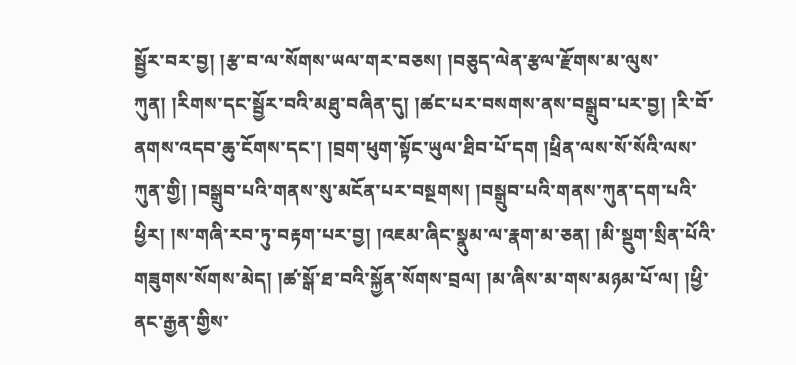སྦྱོར་བར་བྱ། །རྩ་བ་ལ་སོགས་ཡལ་གར་བཅས། །བཅུད་ལེན་རྩལ་རྫོགས་མ་ལུས་ཀུན། །རིགས་དང་སྦྱོར་བའི་མཐུ་བཞིན་དུ། །ཚང་པར་བསགས་ནས་བསྒྲུབ་པར་བྱ། །རི་བོ་ནགས་འདབ་ཆུ་ངོགས་དང་། །བྲག་ཕུག་སྟོང་ཡུལ་ཐིབ་པོ་དག །ཕྲིན་ལས་སོ་སོའི་ལས་ཀུན་གྱི། །བསྒྲུབ་པའི་གནས་སུ་མངོན་པར་བསྔགས། །བསྒྲུབ་པའི་གནས་ཀུན་དག་པའི་ཕྱིར། །ས་གཞི་རབ་ཏུ་བརྟག་པར་བྱ། །འཇམ་ཞིང་སྣུམ་ལ་རྣག་མ་ཅན། །མི་སྡུག་སྲིན་པོའི་གཟུགས་སོགས་མེད། །ཚ་སྒོ་ཐ་བའི་སྐྱོན་སོགས་བྲལ། །མ་ཞིས་མ་གས་མཉམ་པོ་ལ། །ཕྱི་ནང་རྒྱན་གྱིས་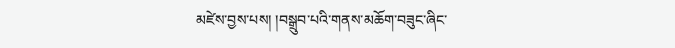མཛེས་བྱས་པས། །བསྒྲུབ་པའི་གནས་མཆོག་བཟུང་ཞིང་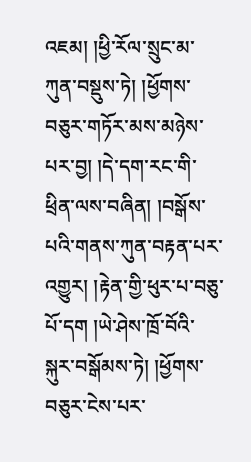འཇམ། །ཕྱི་རོལ་སྲུང་མ་ཀུན་བསྡུས་ཏེ། །ཕྱོགས་བཅུར་གཏོར་མས་མཉེས་པར་བྱ། །དེ་དག་རང་གི་ཕྲིན་ལས་བཞིན། །བསྒོས་པའི་གནས་ཀུན་བརྟན་པར་འགྱུར། །རྟེན་གྱི་ཕུར་པ་བཅུ་པོ་དག །ཡེ་ཤེས་ཁྲོ་བོའི་སྐུར་བསྒོམས་ཏེ། །ཕྱོགས་བཅུར་ངེས་པར་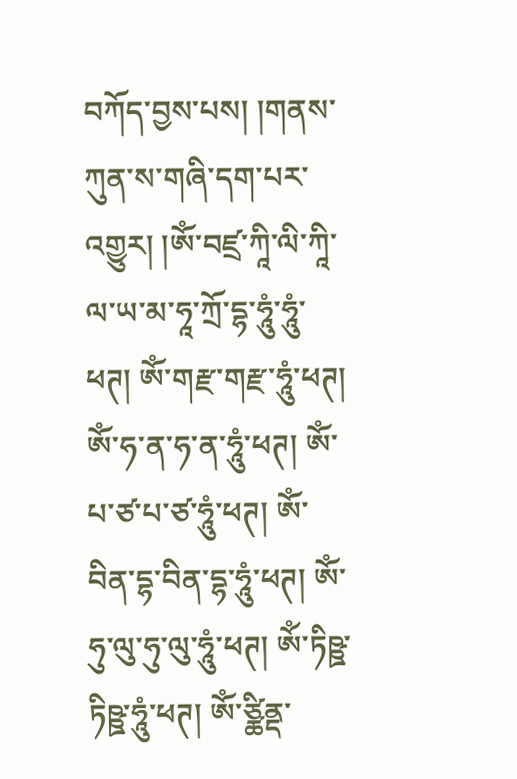བཀོད་བྱས་པས། །གནས་ཀུན་ས་གཞི་དག་པར་འགྱུར། །ཨོཾ་བཛྲ་ཀཱི་ལི་ཀཱི་ལ་ཡ་མ་ཧཱ་ཀྲོ་དྷ་ཧཱུཾ་ཧཱུཾ་ཕཊ། ཨོཾ་གརྫ་གརྫ་ཧཱུཾ་ཕཊ། ཨོཾ་ཧ་ན་ཧ་ན་ཧཱུཾ་ཕཊ། ཨོཾ་པ་ཙ་པ་ཙ་ཧཱུཾ་ཕཊ། ཨོཾ་བིན་དྷ་བིན་དྷ་ཧཱུཾ་ཕཊ། ཨོཾ་ཧུ་ལུ་ཧུ་ལུ་ཧཱུཾ་ཕཊ། ཨོཾ་ཏིཥྛ་ཏིཥྛ་ཧཱུཾ་ཕཊ། ཨོཾ་ཙྪིནྡ་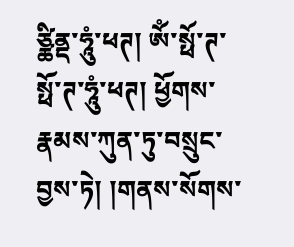ཙྪིནྡ་ཧཱུཾ་ཕཊ། ཨོཾ་སྥོ་ཊ་སྥོ་ཊ་ཧཱུཾ་ཕཊ། ཕྱོགས་རྣམས་ཀུན་ཏུ་བསྲུང་བྱས་ཏེ། །གནས་སོགས་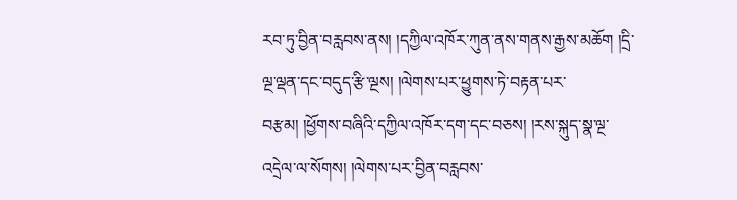རབ་ཏུ་བྱིན་བརླབས་ནས། །དཀྱིལ་འཁོར་ཀུན་ནས་གནས་རྒྱས་མཆོག །དྲི་ལྔ་ལྡན་དང་བདུད་རྩི་ལྔས། །ལེགས་པར་ཕྱུགས་ཏེ་བརྟན་པར་བརྩམ། །ཕྱོགས་བཞིའི་དཀྱིལ་འཁོར་དག་དང་བཅས། །རས་སྐུད་སྣ་ལྔ་འདྲེལ་ལ་སོགས། །ལེགས་པར་བྱིན་བརླབས་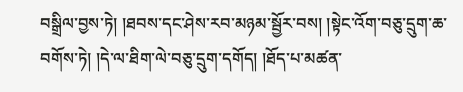བསྒྲིལ་བྱས་ཏེ། །ཐབས་དང་ཤེས་རབ་མཉམ་སྦྱོར་བས། །སྟེང་འོག་བཅུ་དྲུག་ཆ་བགོས་ཏེ། །དེ་ལ་ཐིག་ལེ་བཅུ་དྲུག་དགོད། །ཐོད་པ་མཚན་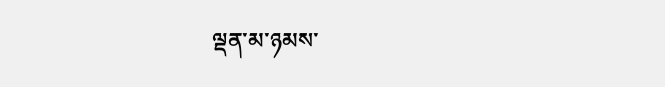ལྡན་མ་ཉམས་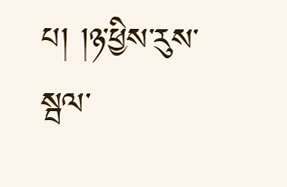པ། །ཉ་ཕྱིས་རུས་སྦལ་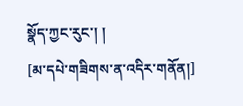སྣོད་ཀྱང་རུང་། །
[མ་དཔེ་གཟིགས་ན་འདིར་གནོན།]